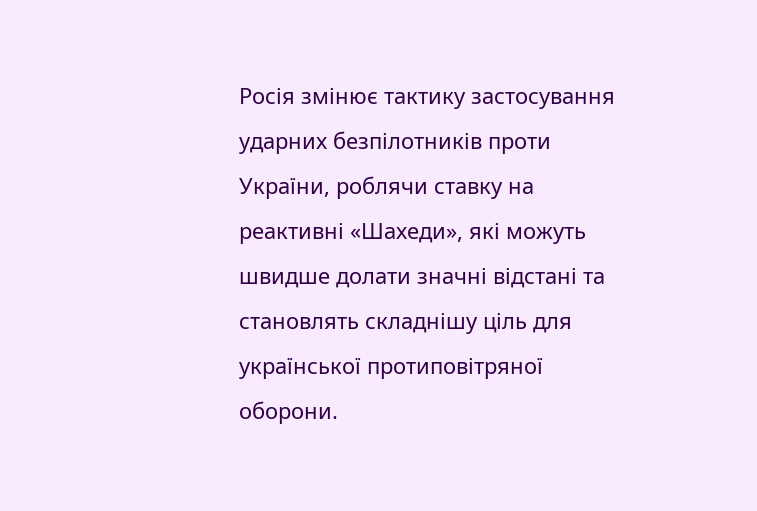Росія змінює тактику застосування ударних безпілотників проти України, роблячи ставку на реактивні «Шахеди», які можуть швидше долати значні відстані та становлять складнішу ціль для української протиповітряної оборони.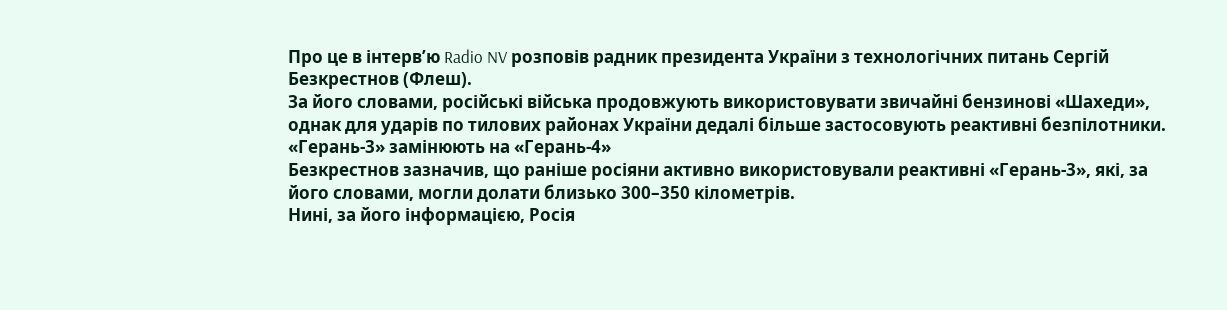Про це в інтерв’ю Radio NV розповів радник президента України з технологічних питань Сергій Безкрестнов (Флеш).
За його словами, російські війська продовжують використовувати звичайні бензинові «Шахеди», однак для ударів по тилових районах України дедалі більше застосовують реактивні безпілотники.
«Герань-3» замінюють на «Герань-4»
Безкрестнов зазначив, що раніше росіяни активно використовували реактивні «Герань-3», які, за його словами, могли долати близько 300–350 кілометрів.
Нині, за його інформацією, Росія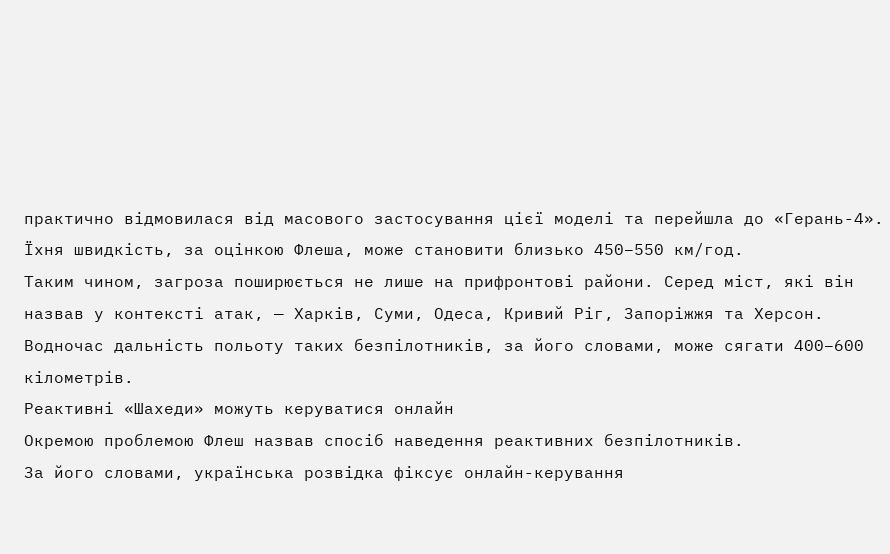практично відмовилася від масового застосування цієї моделі та перейшла до «Герань-4». Їхня швидкість, за оцінкою Флеша, може становити близько 450–550 км/год.
Таким чином, загроза поширюється не лише на прифронтові райони. Серед міст, які він назвав у контексті атак, — Харків, Суми, Одеса, Кривий Ріг, Запоріжжя та Херсон. Водночас дальність польоту таких безпілотників, за його словами, може сягати 400–600 кілометрів.
Реактивні «Шахеди» можуть керуватися онлайн
Окремою проблемою Флеш назвав спосіб наведення реактивних безпілотників.
За його словами, українська розвідка фіксує онлайн-керування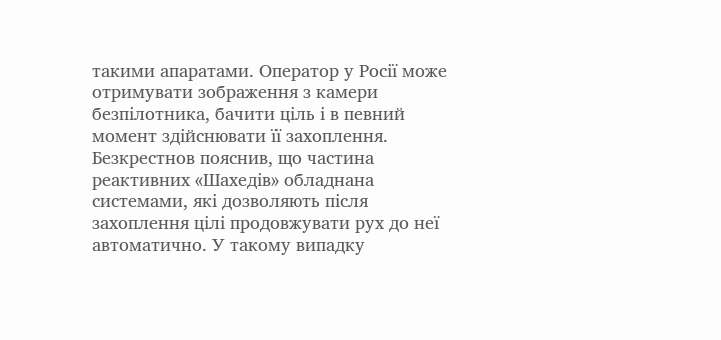такими апаратами. Оператор у Росії може отримувати зображення з камери безпілотника, бачити ціль і в певний момент здійснювати її захоплення.
Безкрестнов пояснив, що частина реактивних «Шахедів» обладнана системами, які дозволяють після захоплення цілі продовжувати рух до неї автоматично. У такому випадку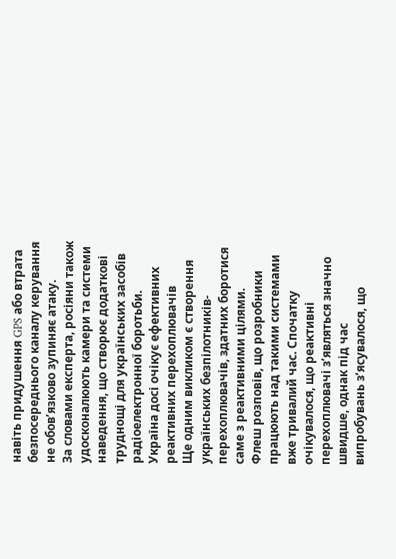навіть придушення GPS або втрата безпосереднього каналу керування не обов’язково зупиняє атаку.
За словами експерта, росіяни також удосконалюють камери та системи наведення, що створює додаткові труднощі для українських засобів радіоелектронної боротьби.
Україна досі очікує ефективних реактивних перехоплювачів
Ще одним викликом є створення українських безпілотників-перехоплювачів, здатних боротися саме з реактивними цілями.
Флеш розповів, що розробники працюють над такими системами вже тривалий час. Спочатку очікувалося, що реактивні перехоплювачі з’являться значно швидше, однак під час випробувань з’ясувалося, що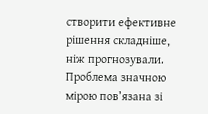створити ефективне рішення складніше, ніж прогнозували.
Проблема значною мірою пов’язана зі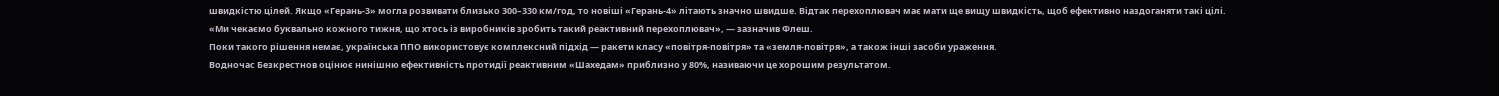швидкістю цілей. Якщо «Герань-3» могла розвивати близько 300–330 км/год, то новіші «Герань-4» літають значно швидше. Відтак перехоплювач має мати ще вищу швидкість, щоб ефективно наздоганяти такі цілі.
«Ми чекаємо буквально кожного тижня, що хтось із виробників зробить такий реактивний перехоплювач», — зазначив Флеш.
Поки такого рішення немає, українська ППО використовує комплексний підхід — ракети класу «повітря-повітря» та «земля-повітря», а також інші засоби ураження.
Водночас Безкрестнов оцінює нинішню ефективність протидії реактивним «Шахедам» приблизно у 80%, називаючи це хорошим результатом.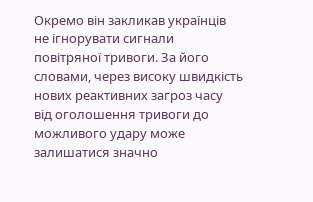Окремо він закликав українців не ігнорувати сигнали повітряної тривоги. За його словами, через високу швидкість нових реактивних загроз часу від оголошення тривоги до можливого удару може залишатися значно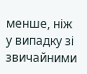менше, ніж у випадку зі звичайними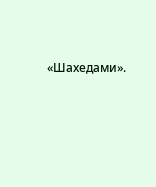«Шахедами».